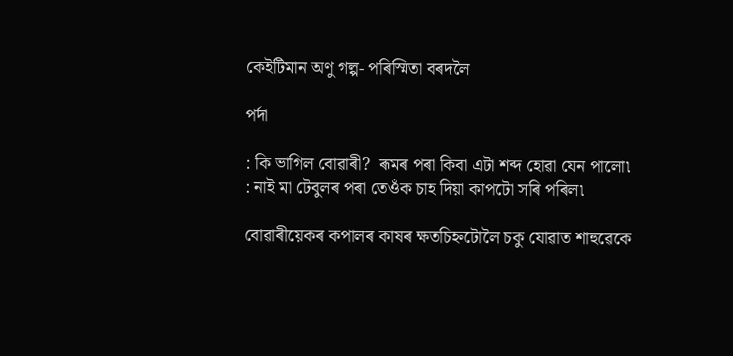কেইটিমান অণু গল্প- পৰিস্মিতা বৰদলৈ

পৰ্দা

: কি ভাগিল বোৱাৰী?  ৰূমৰ পৰা কিবা এটা শব্দ হোৱা যেন পালো৷
: নাই মা টেবুলৰ পৰা তেওঁক চাহ দিয়া কাপটো সৰি পৰিল৷

বোৱাৰীয়েকৰ কপালৰ কাষৰ ক্ষতচিহ্নটোলৈ চকু যোৱাত শাহুৱেকে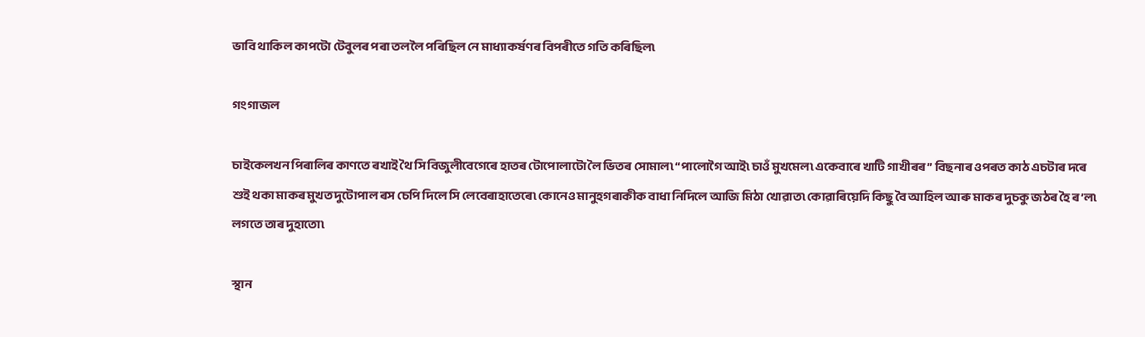ভাবি থাকিল কাপটো টেবুলৰ পৰা তললৈ পৰিছিল নে মাধ্যাকৰ্ষণৰ বিপৰীতে গতি কৰিছিল৷

গংগাজল

চাইকেলখন পিৰালিৰ কাণতে ৰখাই থৈ সি বিজুলীবেগেৰে হাতৰ টোপোলাটো লৈ ভিতৰ সোমাল৷ “পালোগৈ আই৷ চাওঁ মুখমেল৷ একেবাৰে খাটি গাখীৰৰ” বিছনাৰ ওপৰত কাঠ এচটাৰ দৰে শুই থকা মাকৰ মুখত দুটোপাল ৰস চেপি দিলে সি লেবেৰাহাতেৰে৷ কোনেও মানুহগৰাকীক বাধা নিদিলে আজি মিঠা খোৱাত৷ কোৱাৰিয়েদি কিছু বৈ আহিল আৰু মাকৰ দুচকু জঠৰ হৈ ৰ’ল৷ লগতে তাৰ দুহাতো৷

স্থান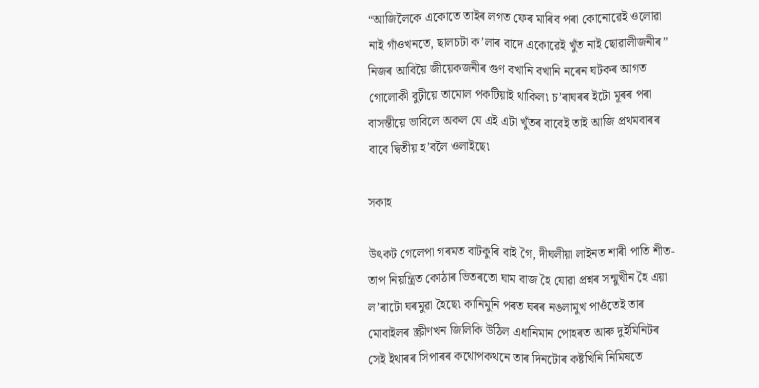“আজিলৈকে একোতে তাইৰ লগত ফেৰ মাৰিব পৰা কোনোৱেই ওলোৱা নাই গাঁওখনতে, ছালচটা ক’লাৰ বাদে একোৱেই খুঁত নাই ছোৱালীজনীৰ” নিজৰ আবিয়ৈ জীয়েকজনীৰ গুণ বখানি বখানি নৰেন ঘটকৰ আগত গোলোকী বুঢ়ীয়ে তামোল পকটিয়াই থাকিল৷ চ’ৰাঘৰৰ ইটো মূৰৰ পৰা বাসন্তীয়ে ভাবিলে অকল যে এই এটা খুঁতৰ বাবেই তাই আজি প্ৰথমবাৰৰ বাবে দ্বিতীয় হ’বলৈ ওলাইছে৷

সকাহ

উৎকট গেলেপা গৰমত বাটকুৰি বাই গৈ, দীঘলীয়া লাইনত শাৰী পাতি শীত-তাপ নিয়ন্ত্ৰিত কোঠাৰ ভিতৰতো ঘাম বাজ হৈ যোৱা প্ৰশ্নৰ সন্মুখীন হৈ এয়া ল’ৰাটো ঘৰমুৱা হৈছে৷ কানিমুনি পৰত ঘৰৰ নঙলামুখ পাওঁতেই তাৰ মোবাইলৰ স্ক্ৰীণখন জিলিকি উঠিল এধানিমান পোহৰত আৰু দুইমিনিটৰ সেই ইথাৰৰ সিপাৰৰ কথোপকথনে তাৰ দিনটোৰ কষ্টখিনি নিমিষতে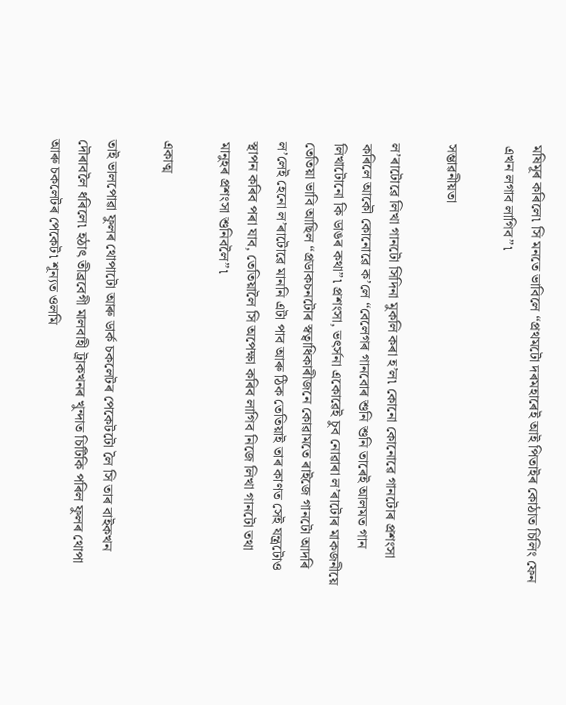মষিমূৰ কৰিলে৷ সি মনতে ভাবিলে “প্ৰথমটো দৰমহাৰেই আই পিতাইৰ কোঠাত চিলিং ফেন এখন লগাব লাগিব”৷

সম্ভাৱনীয়তা

ল’ৰাটোৱে লিখা গানটো সিদিনা মুকলি কৰা হ’ল৷ কোনো কোনোৱে গানটোৰ প্ৰশংসা কৰিলে আকৌ কোনোৱে ক’লে “বেলেগৰ গানবোৰ শুনি শুনি তাৰেই আলমত গান লিখাটোনো কি ডাঙৰ কথা”৷ প্ৰশংসা, ভৎৰ্সনা একোৱেই চুব নোৱাৰা ল’ৰাটোৰ মাকজনীয়ে তেতিয়া ভাবি আছিল “প্ৰডাকচনটোৰ স্বত্বাধিকাৰীজনে কোৱামতে ৰাইজে গানটো আদৰি ল’লেই হেনো ল’ৰাটোৱে মাননি এটা পাব আৰু ঠিক তেতিয়াই তাৰ কাণত সেই যন্ত্ৰটোও স্থাপন কৰিব পৰা যাব, তেতিয়ালৈ সি অপেক্ষা কৰিব লাগিব নিজে লিখা গানটো তথা মানুহৰ প্ৰশংসা শুনিবলৈ”৷

একাত্ম

তাই ভালপোৱা ফুলৰ থোপাটো আৰু ডাৰ্ক চকলেটৰ পেকেটটো লৈ সি তাৰ বাইকখন দৌৰাবলৈ ধৰিলে৷ হঠাৎ তীব্ৰবেগী মালবাহী ট্ৰাকখনৰ খুন্দাত চিটিকি পৰিল ফুলৰ থোপা আৰু চকলেটৰ পেকেট৷ শূন্যত ওলমি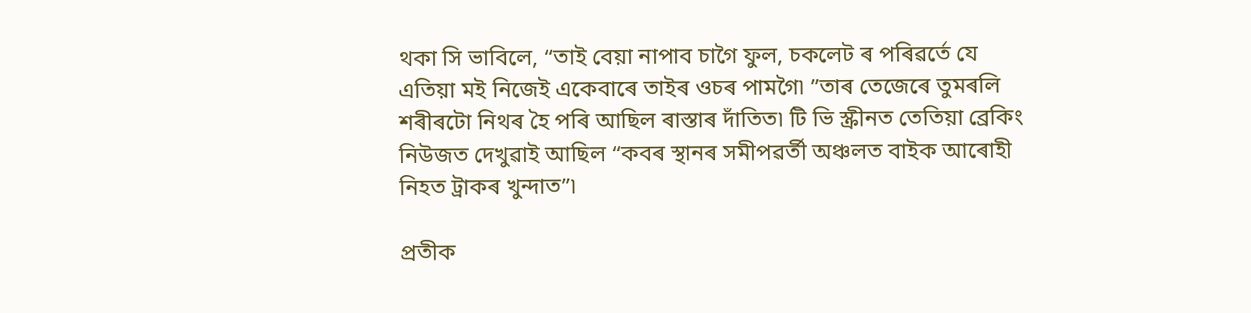থকা সি ভাবিলে, “তাই বেয়া নাপাব চাগৈ ফুল, চকলেট ৰ পৰিৱৰ্তে যে এতিয়া মই নিজেই একেবাৰে তাইৰ ওচৰ পামগৈ৷ ”তাৰ তেজেৰে তুমৰলি শৰীৰটো নিথৰ হৈ পৰি আছিল ৰাস্তাৰ দাঁতিত৷ টি ভি স্ক্ৰীনত তেতিয়া ব্ৰেকিং নিউজত দেখুৱাই আছিল “কবৰ স্থানৰ সমীপৱৰ্তী অঞ্চলত বাইক আৰোহী নিহত ট্ৰাকৰ খুন্দাত”৷

প্ৰতীক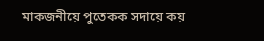মাকজনীয়ে পুতেকক সদায়ে কয়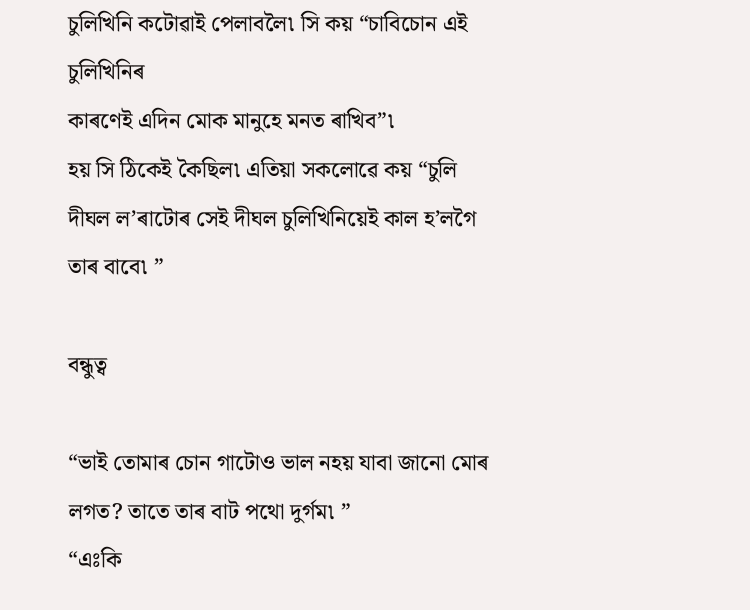চুলিখিনি কটোৱাই পেলাবলৈ৷ সি কয় “চাবিচোন এই চুলিখিনিৰ
কাৰণেই এদিন মোক মানুহে মনত ৰাখিব”৷
হয় সি ঠিকেই কৈছিল৷ এতিয়া সকলোৱে কয় “চুলি দীঘল ল’ৰাটোৰ সেই দীঘল চুলিখিনিয়েই কাল হ’লগৈ তাৰ বাবে৷ ”

বন্ধুত্ব

“ভাই তোমাৰ চোন গাটোও ভাল নহয় যাবা জানো মোৰ লগত? তাতে তাৰ বাট পথো দুৰ্গম৷ ”
“এঃকি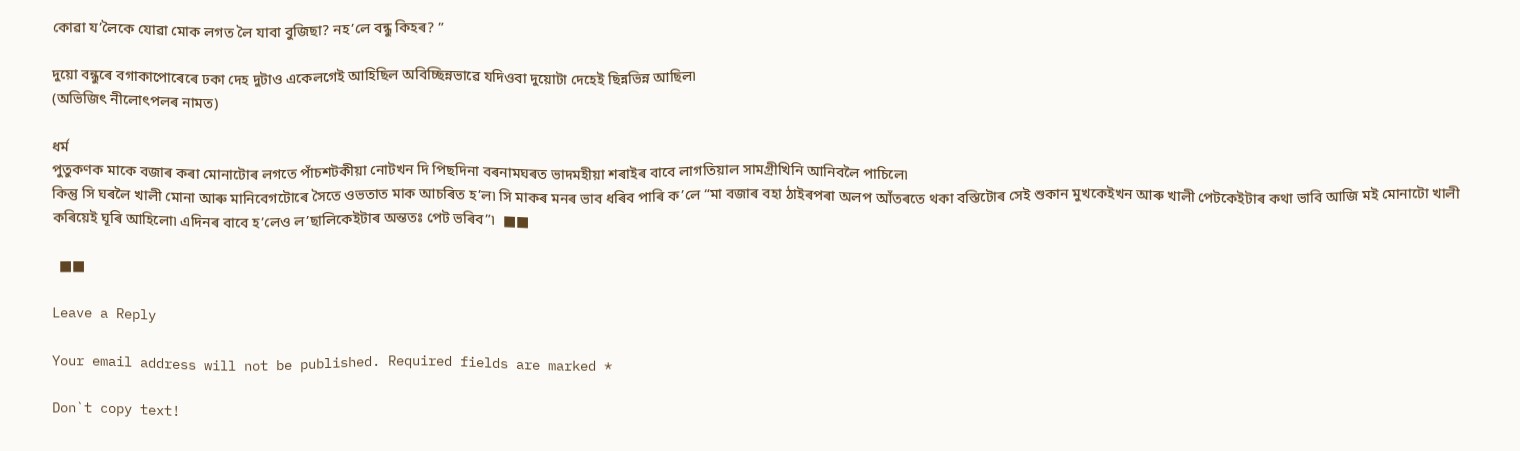কোৱা য’লৈকে যোৱা মোক লগত লৈ যাবা বুজিছা? নহ’লে বন্ধু কিহৰ? ”

দুয়ো বন্ধুৰে বগাকাপোৰেৰে ঢকা দেহ দুটাও একেলগেই আহিছিল অবিচ্ছিন্নভাৱে যদিওবা দুয়োটা দেহেই ছিন্নভিন্ন আছিল৷
(অভিজিৎ নীলোৎপলৰ নামত)

ধৰ্ম
পুতুকণক মাকে বজাৰ কৰা মোনাটোৰ লগতে পাঁচশটকীয়া নোটখন দি পিছদিনা বৰনামঘৰত ভাদমহীয়া শৰাইৰ বাবে লাগতিয়াল সামগ্ৰীখিনি আনিবলৈ পাচিলে৷
কিন্তু সি ঘৰলৈ খালী মোনা আৰু মানিবেগটোৰে সৈতে ওভতাত মাক আচৰিত হ’ল৷ সি মাকৰ মনৰ ভাব ধৰিব পাৰি ক’লে “মা বজাৰ বহা ঠাইৰপৰা অলপ আঁতৰতে থকা বস্তিটোৰ সেই শুকান মুখকেইখন আৰু খালী পেটকেইটাৰ কথা ভাবি আজি মই মোনাটো খালী কৰিয়েই ঘূৰি আহিলো৷ এদিনৰ বাবে হ’লেও ল’ছালিকেইটাৰ অন্ততঃ পেট ভৰিব”৷  ■■

  ■■

Leave a Reply

Your email address will not be published. Required fields are marked *

Don`t copy text!